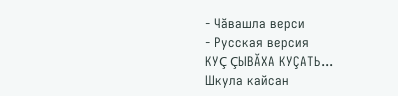- Чăвашла верси
- Русская версия
КУÇ ÇЫВĂХА КУÇАТЬ...
Шкула кайсан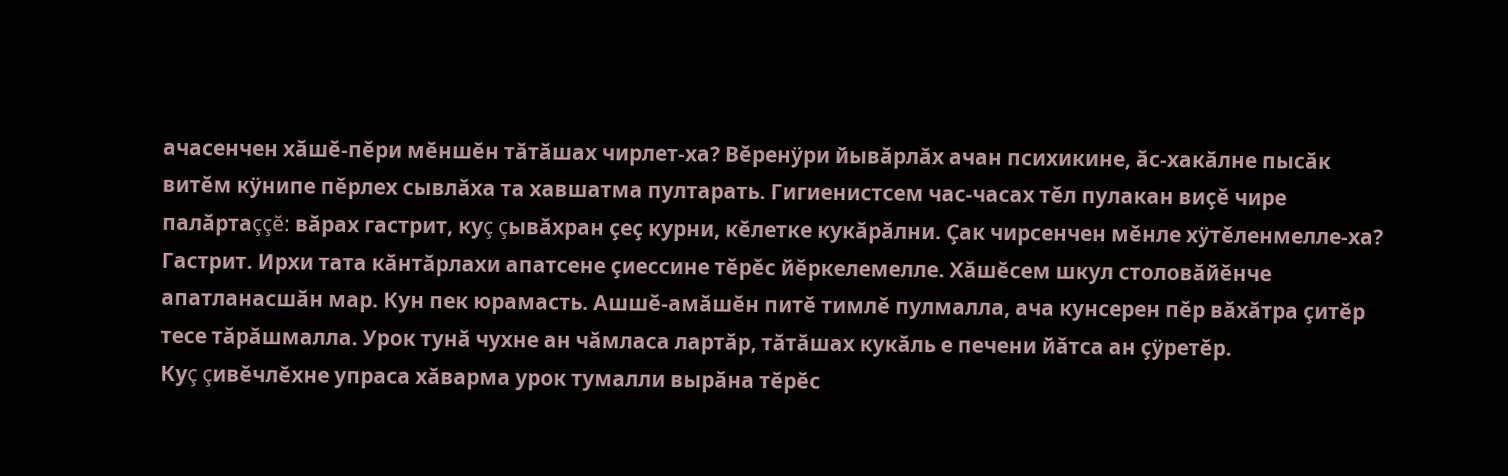ачасенчен хăшĕ-пĕри мĕншĕн тăтăшах чирлет-ха? Вĕренÿри йывăрлăх ачан психикине, ăс-хакăлне пысăк витĕм кÿнипе пĕрлех сывлăха та хавшатма пултарать. Гигиенистсем час-часах тĕл пулакан виçĕ чире палăртаççĕ: вăрах гастрит, куç çывăхран çеç курни, кĕлетке кукăрăлни. Çак чирсенчен мĕнле хÿтĕленмелле-ха?
Гастрит. Ирхи тата кăнтăрлахи апатсене çиессине тĕрĕс йĕркелемелле. Хăшĕсем шкул столовăйĕнче апатланасшăн мар. Кун пек юрамасть. Ашшĕ-амăшĕн питĕ тимлĕ пулмалла, ача кунсерен пĕр вăхăтра çитĕр тесе тăрăшмалла. Урок тунă чухне ан чăмласа лартăр, тăтăшах кукăль е печени йăтса ан çÿретĕр.
Куç çивĕчлĕхне упраса хăварма урок тумалли вырăна тĕрĕс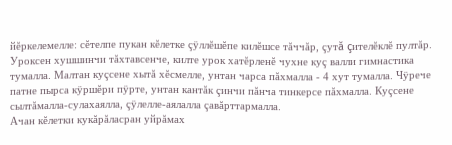йĕркелемелле: сĕтелпе пукан кĕлетке çÿллĕшĕпе килĕшсе тăччăр, çутă çителĕклĕ пултăр. Уроксен хушшинчи тăхтавсенче, килте урок хатĕрленĕ чухне куç валли гимнастика тумалла. Малтан куçсене хытă хĕсмелле, унтан чарса пăхмалла - 4 хут тумалла. Чÿрече патне пырса кÿршĕри пÿрте, унтан кантăк çинчи пăнча тинкерсе пăхмалла. Куçсене сылтăмалла-сулахаялла, çÿлелле-аялалла çавăрттармалла.
Ачан кĕлетки кукăрăласран уйрăмах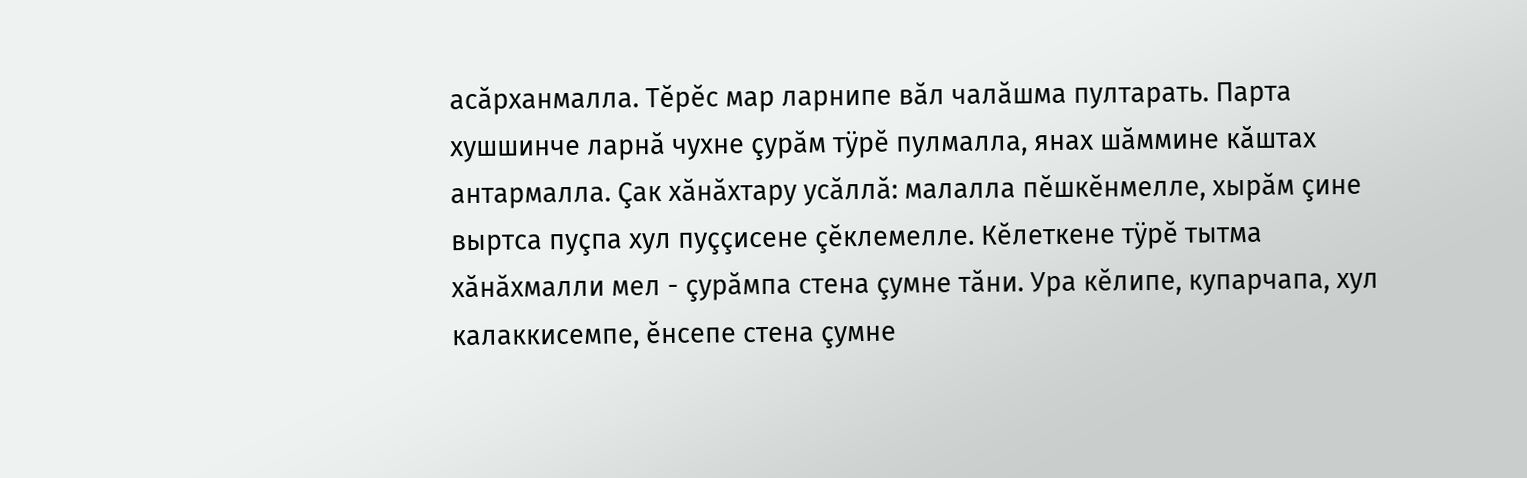асăрханмалла. Тĕрĕс мар ларнипе вăл чалăшма пултарать. Парта хушшинче ларнă чухне çурăм тÿрĕ пулмалла, янах шăммине кăштах антармалла. Çак хăнăхтару усăллă: малалла пĕшкĕнмелле, хырăм çине выртса пуçпа хул пуççисене çĕклемелле. Кĕлеткене тÿрĕ тытма хăнăхмалли мел - çурăмпа стена çумне тăни. Ура кĕлипе, купарчапа, хул калаккисемпе, ĕнсепе стена çумне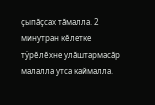çыпăçсах тăмалла. 2 минутран кĕлетке тÿрĕлĕхне улăштармасăр малалла утса каймалла.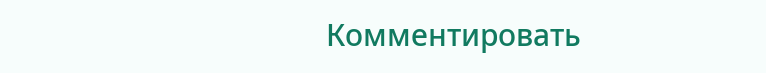Комментировать